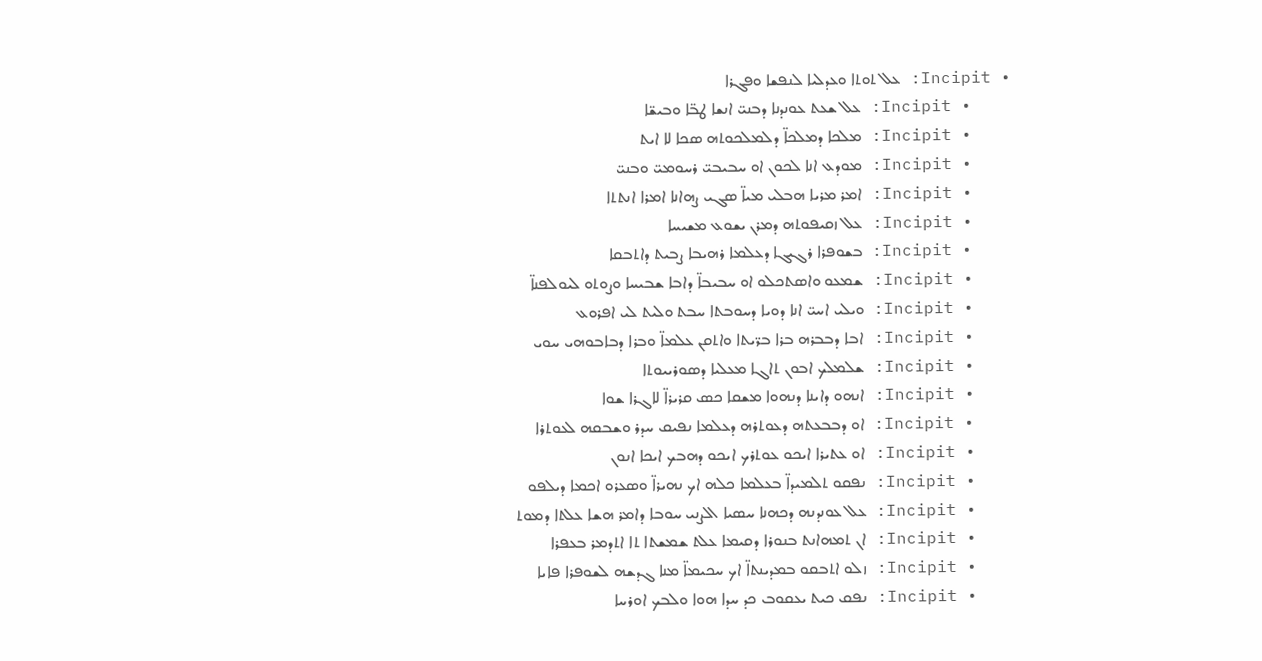• Incipit: ܥܠ ܬܘܬܐ ܘܥܕܠܝܐ ܠܢܦܫܐ ܘܦܓܪܐ
    • Incipit: ܥܠ ܫܥܬ ܥܘܢܕܢܐ ܕܒܢܝ̈ ܐܢܫܐ ܛܒ̈ܐ ܘܒܝܫ̈ܐ
    • Incipit: ܡܠܟܐ ܕܡܠܟܐ̈ ܕܠܡܠܟܘܬܗ ܣܟܐ ܠܐ ܐܝܬ
    • Incipit: ܡܘܕܥ ܐܢܐ ܠܟܘܢ ܐܘ ܚܒܝܒܝ̈ ܪܚܘܡܝ̈ ܘܒܢܝ̈
    • Incipit: ܐܡܪ ܡܪܝܐ ܗܒܠܝ ܡܝܐ̈ ܣܓܝ ܨܗܐܢܐ ܐܡܪܐ ܐܢܬܬܐ
    • Incipit: ܥܠ ܙܩܝܦܘܬܗ ܕܡܪܢ ܝܫܘܥ ܡܫܝܚܐ
    • Incipit: ܒܫܘܦܪܐ ܪܓܝܓܐ ܕܥܠܡܐ ܪܗܝܒܐ ܨܒܝܬ ܕܐܬܒܩܐ
    • Incipit: ܫܡܥܘ ܘܐܣܬܟܠܘ ܐܘ ܚܒܝܒܐ̈ ܕܐܒܐ ܫܒܝܚܐ ܘܨܘܬܘ ܠܝܘܠܦܢܐ̈
    • Incipit: ܘܝܠܝ ܐܚܝ̈ ܐܢܐ ܕܘܝܐ ܕܚܘܒܬܐ ܚܒܬ ܘܠܝܬ ܠܝ ܐܦܪܘܥ
    • Incipit: ܐܒܐ ܕܒܒܪܗ ܒܪܐ ܒܪ̈ܝܬܐ ܘܐܬܩܢ ܥܠܡܐ̈ ܘܒܪܐ ܕܒܐܒܘܗܝ ܚܘܝ
    • Incipit: ܫܠܡܠܟ ܐܒܘܢ ܬܐܓܐ ܡܥܠܝܐ ܕܣܘܪܝܝܘܬܐ
    • Incipit: ܐܢܗܘ ܕܐܝܢܐ ܕܢܗܘܐ ܡܫܩܐ ܟܣ ܩܪܝܪܐ̈ ܠܐܓܪܐ ܫܘܐ
    • Incipit: ܐܘ ܕܒܒܥܬܗ ܕܥܘܬܪܗ ܕܥܠܡܐ ܢܦܝܩ ܚܕܪ ܘܫܒܩܗ ܠܥܘܬܪܐ
    • Incipit: ܐܘ ܥܬܝܪܐ ܐܝܟܘ ܥܘܬܪܟ ܐܝܟܘ ܕܗܒܟ ܐܝܟܐ ܐܢܘܢ
    • Incipit: ܢܦܩܘ ܬܠܡܝܕܐ̈ ܒܥܠܡܐ ܟܠܗ ܐܟ ܢܗܝܪܐ̈ ܘܣܥܪܘ ܐܟܡܐ ܕܝܠܦܘ
    • Incipit: ܥܠ ܥܘܢܕܢܗ ܕܟܗܢܐ ܚܣܝܐ ܐܠܨܢܝ ܚܘܒܐ ܕܐܡܪ ܗܫܐ ܥܠܬܐ ܕܡܘܬ
    • Incipit: ܐܢ ܬܡܗܐܢܬ ܒܢܘܪܐ ܕܩܝܡܐ ܥܠܬ ܫܡܫܬܐ ܬܐ ܐܬܕܡܪ ܒܥܦܪܐ
    • Incipit: ܙܠܘ ܐܬܒܩܘ ܒܡܕܝܢܬܐ̈ ܐܟ ܚܟܝܡܐ̈ ܡܢܐ ܓܕܫܗ ܠܫܘܦܪܐ ܦܐܝܐ
    • Incipit: ܢܦܩ ܟܝܬ ܝܥܩܘܒ ܟܕ ܚܕܐ ܗܘܐ ܘܠܒܟ ܐܘܪܚܐ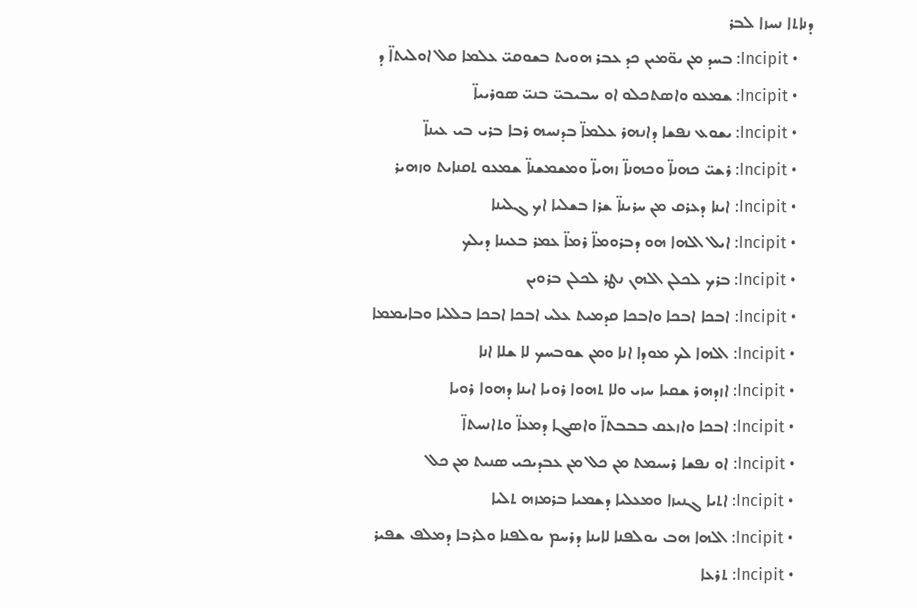ܕܢܐܬܐ ܢܚܙܐ ܠܒܪ
    • Incipit: ܒܚܕ ܡܢ ܝܘ̈ܡܝܢ ܟܕ ܥܒܪ ܗܘܝܬ ܒܫܘܩܝ̈ ܥܠܡܐ ܩܠ ܐܘܠܝܬܐ̈ ܕ
    • Incipit: ܫܡܥܘ ܘܐܣܬܟܠܘ ܐܘ ܚܒܝܒܝ̈ ܒܢܝ̈ ܣܘܪܝܝܐ̈
    • Incipit: ܝܫܘܥ ܢܦܫܐ ܕܐܢܗܪ ܥܠܡܐ̈ ܒܕܢܚܗ ܪܒܐ ܒܪܝ ܒܝ ܥܝܢܐ̈
    • Incipit: ܪܫܝ̈ ܟܗܢܐ̈ ܘܟܗܢܐ̈ ܙܗܝܐ̈ ܘܡܫܡܫܢܐ̈ ܫܡܥܘ ܬܩܢܐܝܬ ܘܙܗܝܪ
    • Incipit: ܐܝܢܐ ܕܥܪܩ ܡܢ ܚܪܝܢܐ̈ ܫܪܐ ܒܫܠܝܐ ܐܟ ܓܠܝܢܐ
    • Incipit: ܐܝܠ ܐܠܗܐ ܗܘ ܕܒܪܘܡܐ̈ ܪܡܐ̈ ܥܡܪ ܒܥܝܢܐ ܕܝܠܟ
    • Incipit: ܒܪܟ ܠܟܠܢ ܐܠܗܢ ܢܛܪ ܠܟܠܢ ܒܪܘܝܢ
    • Incipit: ܐܒܟܐ ܐܒܟܐ ܘܐܒܟܐ ܩܕܡܝܬ ܥܠܝ ܐܒܟܐ ܐܒܟܐ ܒܠܠܝܐ ܘܒܐܝܡܡܐ
    • Incipit: ܐܠܗܐ ܠܟ ܡܘܕܐ ܐܢܐ ܘܡܢ ܫܘܒܚܟ ܠܐ ܫܠܐ ܐܢܐ
    • Incipit: ܐܙܕܗܪ ܫܩܝܐ ܚܙܝ ܘܠܐ ܬܗܘܐ ܪܘܝܐ ܐܝܢܐ ܕܗܘܐ ܪܘܝܐ
    • Incipit: ܐܒܟܐ ܘܐܙܥܩ ܒܒܒܬܐ̈ ܘܐܣܓܐ ܕܡܥܐ̈ ܘܬܐܢܚܬܐ̈
    • Incipit: ܐܘ ܢܦܫܐ ܪܚܝܡܬ ܡܢ ܟܠ ܡܢ ܥܒܕܝܟܝ ܣܢܝܬ ܡܢ ܟܠ
    • Incipit: ܐܬܝܐ ܓܢܝܙܐ ܘܡܥܠܝܐ ܕܫܡܝܐ ܒܪܡܙܗ ܬܠܝܐ
    • Incipit: ܐܠܗܐ ܗܒ ܝܘܠܦܢܐ ܠܐܝܢܐ ܕܪܚܡ ܝܘܠܦܢܐ ܘܠܪܒܐ ܕܡܠܦ ܫܦܝܪ
    • Incipit: ܬܪܥܐ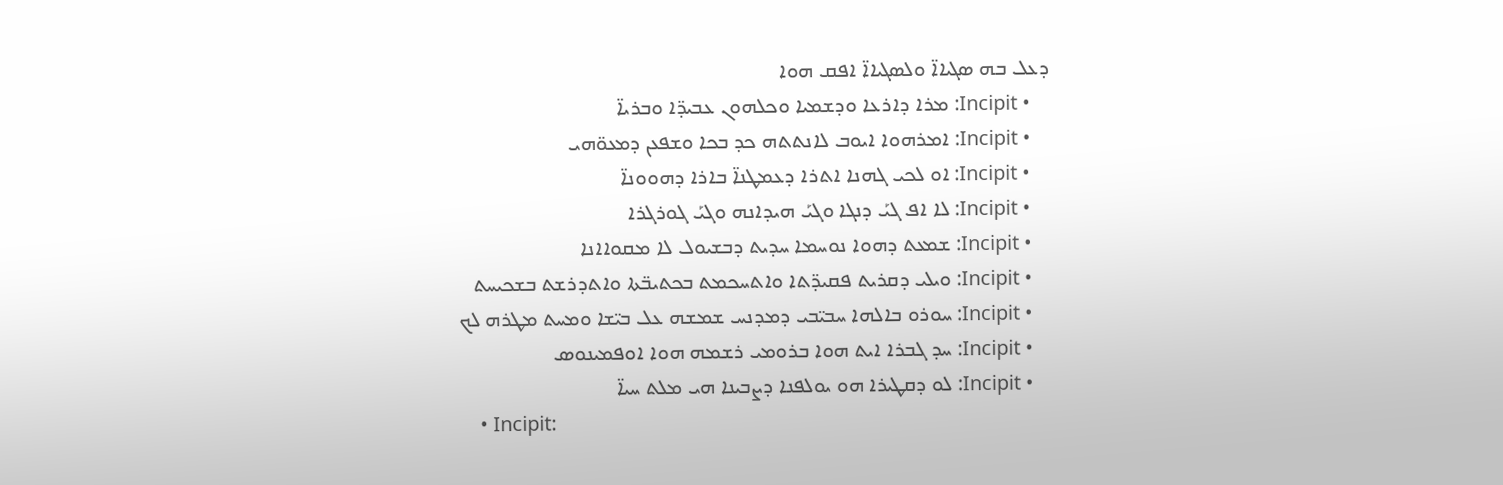ܕܥܠ ܒܗ ܣܓܝܐܐ̈ ܘܠܣܓܝܐܐ̈ ܐܦܩ ܗܘܐ
    • Incipit: ܡܪܐ ܕܐܪܥܐ ܘܕܫܡܝܐ ܘܟܠܗܘܢ ܥܒܝܕ̈ܐ ܘܒܪܝܐ̈
    • Incipit: ܐܡܪܗܘܐ ܐܝܘܒ ܠܐܢܬܬܗ ܟܕ ܒܟܐ ܘܫܦܥܢ ܕܡܥܘ̈ܗܝ
    • Incipit: ܐܘ ܠܟܝ ܓܗܢܐ ܐܬܪܐ ܕܥܡܛܢܐ̈ ܒܐܪܐ ܕܗܘܘܢܐ̈
    • Incipit: ܠܐ ܐܦ ܓܝܰ ܕܢܓܐ ܘܓܝܰ ܗܝܕܐܢܗ ܘܓܝܰ ܓܘܪܓܪܐ
    • Incipit: ܫܡܥܬ ܕܗܘܐ ܢܘܚܡܐ ܚܕܝܬ ܕܒܫܝܘܠ ܠܐ ܡܩܘܐܐܢܐ
    • Incipit: ܘܝܠܝ ܕܩܪܝܬ ܦܩܝܕ̈ܬܐ ܘܐܬܚܟܡܬ ܒܟܬܝܒ̈ܬܐ ܘܐܬܕܪܫܬ ܒܫܟܝܚܬ
    • Incipit: ܚܘܪܘ ܒܐܠܗܐ ܚܒܝ̈ܒܝ ܕܡܕܢܚ ܫܡܫܗ ܥܠ ܒܝ̈ܫܐ ܘܡܚܬ ܡܛܪܗ ܠܟ
    • Incipit: ܚܕ ܓܒܪܐ ܐܝܬ ܗܘܐ ܒܪܘܡܝ ܪܫܡܗ ܗܘܐ ܐܘܦܡܝܢܘܣ
    • Incipit: ܠܘ ܕܩܛܝܪܐ ܗܘ ܝܘܠܦܢܐ ܕܨܒܝܢܐ ܗܝ ܡܠܬ ܚܝܐ̈
    • Incipit: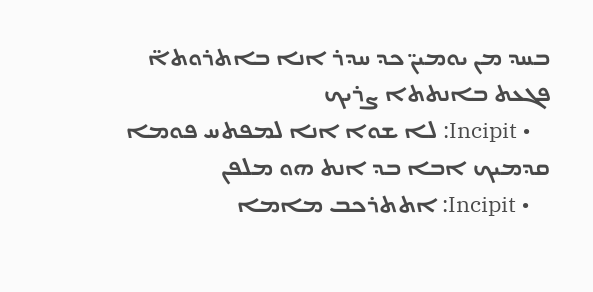ܒܚܕ ܡܢ ܝܘܡܝܢ̈ ܟܕ ܚܕܪ ܐܢܐ ܒܐܬܪܘܬܐ̈ ܦܓܥܬ ܒܐܢܬܬܐ ܨܪܝܟ
    • Incipit: ܠܐ ܫܘܐ ܐܢܐ ܠܡܦܬܚ ܦܘܡܐ ܩܕܡܝܟ ܐܒܐ ܒܕ ܐܢܬ ܗܘ ܡܠܦܢ
    • Incipit: ܐܬܬܪܟܒ ܡܐܡܐ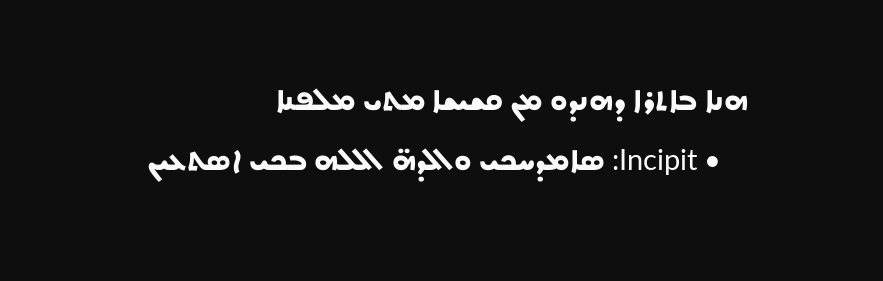ܗܢܐ ܒܐܬܪܐ ܕܗܢܕܘ ܡܢ ܩܫܝܫܐ ܡܬܝ ܡܠܦܢܐ
    • Incipit: ܣܐܡܕܚܟܝ ܘܐܠܕܗ̈ ܐܠܠܗ ܒܟܝ ܐܣܬܥܝܢ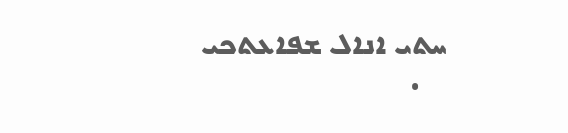ܚܬܝ ܐܢܐܠ ܫܦܐܥܬܟܝ
    •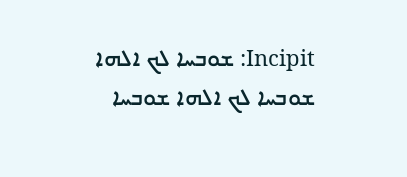Incipit: ܫܘܒܚܐ ܠܟ ܐܠܗܐ ܫܘܒܚܐ ܠܟ ܐܠܗܐ ܫܘܒܚܐ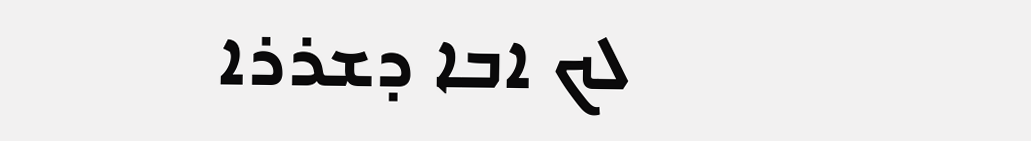ܠܟ ܐܒܐ ܕܫܪܪܐ